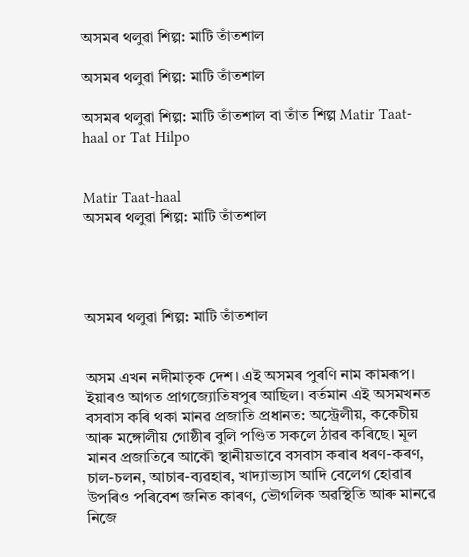অসমৰ থলুৱা শিল্প: মাটি তাঁতশাল

অসমৰ থলুৱা শিল্প: মাটি তাঁতশাল

অসমৰ থলুৱা শিল্প: মাটি তাঁতশাল বা তাঁত শিল্প Matir Taat-haal or Tat Hilpo


Matir Taat-haal
অসমৰ থলুৱা শিল্প: মাটি তাঁতশাল




অসমৰ থলুৱা শিল্প: মাটি তাঁতশাল


অসম এখন নদীমাতৃক দেশ। এই অসমৰ পুৰণি নাম কামৰূপ। ইয়াৰও আগত প্রাগজ্যোতিষপুৰ আছিল। বর্তমান এই অসমখনত বসবাস কৰি থকা মানৱ প্রজাতি প্রধানত: অস্ট্রেলীয়, ককেচীয় আৰু মঙ্গোলীয় গোষ্ঠীৰ বুলি পণ্ডিত সকলে ঠাৱৰ কৰিছে। মূল মানব প্রজাতিৰে আকৌ স্থানীয়ভাবে বসবাস কৰাৰ ধৰণ-কৰণ, চাল-চলন, আচাৰ-ব্যৱহাৰ, খাদ্যাভ্যাস আদি বেলেগ হোৱাৰ উপৰিও পৰিবেশ জনিত কাৰণ, ভৌগলিক অৱস্থিতি আৰু মানৱে নিজে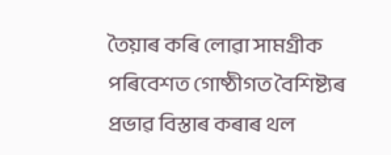তৈয়াৰ কৰি লোৱা সামগ্রীক পৰিবেশত গোষ্ঠীগত বৈশিষ্ট্যৰ প্রভাৱ বিস্তাৰ কৰাৰ থল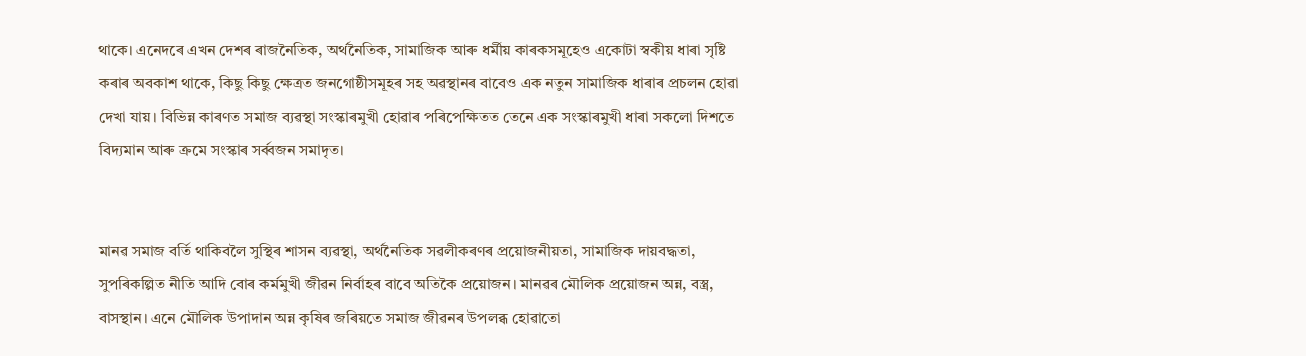থাকে। এনেদৰে এখন দেশৰ ৰাজনৈতিক, অর্থনৈতিক, সামাজিক আৰু ধর্মীয় কাৰকসমূহেও একোটা স্বকীয় ধাৰা সৃষ্টি কৰাৰ অবকাশ থাকে, কিছু কিছু ক্ষেত্ৰত জনগোষ্ঠীসমূহৰ সহ অৱস্থানৰ বাবেও এক নতুন সামাজিক ধাৰাৰ প্ৰচলন হোৱা দেখা যায়। বিভিন্ন কাৰণত সমাজ ব্যৱস্থা সংস্কাৰমুখী হোৱাৰ পৰিপেক্ষিতত তেনে এক সংস্কাৰমুখী ধাৰা সকলো দিশতে বিদ্যমান আৰু ক্রমে সংস্কাৰ সৰ্ব্বজন সমাদৃত।


মানৱ সমাজ বর্তি থাকিবলৈ সুস্থিৰ শাসন ব্যৱস্থা, অর্থনৈতিক সৱলীকৰণৰ প্রয়োজনীয়তা, সামাজিক দায়বদ্ধতা, সুপৰিকল্পিত নীতি আদি বোৰ কর্মমুখী জীৱন নিৰ্বাহৰ বাবে অতিকৈ প্ৰয়োজন। মানৱৰ মৌলিক প্রয়োজন অন্ন, বস্ত্র, বাসস্থান। এনে মৌলিক উপাদান অন্ন কৃষিৰ জৰিয়তে সমাজ জীৱনৰ উপলব্ধ হোৱাতো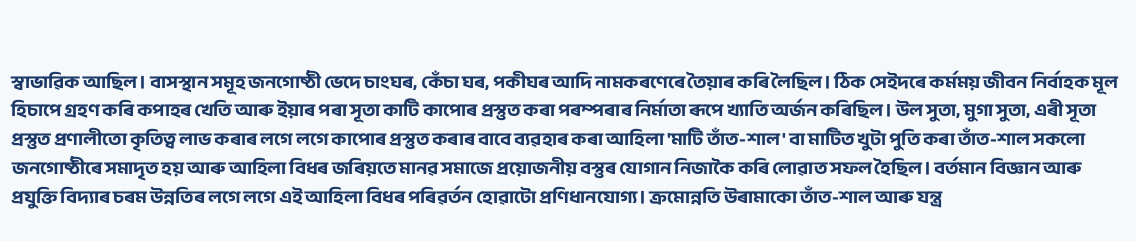স্বাভাৱিক আছিল। বাসস্থান সমূহ জনগোষ্ঠী ভেদে চাংঘৰ, কেঁচা ঘৰ, পকীঘৰ আদি নামকৰণেৰে তৈয়াৰ কৰি লৈছিল। ঠিক সেইদৰে কর্মময় জীবন নির্বাহক মূল হিচাপে গ্রহণ কৰি কপাহৰ খেতি আৰু ইয়াৰ পৰা সূতা কাটি কাপোৰ প্ৰস্তুত কৰা পৰম্পৰাৰ নির্মাতা ৰূপে খ্যাতি অর্জন কৰিছিল। উল সুতা, মুগা সুতা, এৰী সূতা প্রস্তুত প্রণালীতো কৃতিত্ব লাভ কৰাৰ লগে লগে কাপোৰ প্রস্তুত কৰাৰ বাবে ব্যৱহাৰ কৰা আহিলা 'মাটি তাঁত-শাল' বা মাটিত খুটা পুতি কৰা তাঁত-শাল সকলো জনগোষ্ঠীৰে সমাদৃত হয় আৰু আহিলা বিধৰ জৰিয়তে মানৱ সমাজে প্রয়োজনীয় বস্তুৰ যোগান নিজাকৈ কৰি লোৱাত সফল হৈছিল। বর্তমান বিজ্ঞান আৰু প্রযুক্তি বিদ্যাৰ চৰম উন্নতিৰ লগে লগে এই আহিলা বিধৰ পৰিৱর্তন হোৱাটো প্রণিধানযোগ্য। ক্রমোন্নতি উৰামাকো তাঁত-শাল আৰু যন্ত্র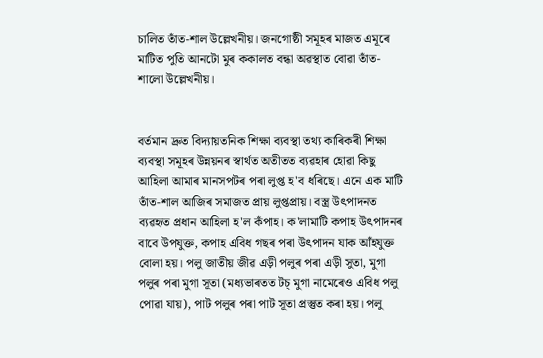চালিত তাঁত-শাল উল্লেখনীয়। জনগোষ্ঠী সমূহৰ মাজত এমূৰে মাটিত পুতি আনটো মুৰ ককালত বন্ধা অৱস্থাত বোৱা তাঁত-শালো উল্লেখনীয়।


বর্তমান দ্রুত বিদ্যায়তনিক শিক্ষা ব্যবস্থা তথ্য কাৰিকৰী শিক্ষা ব্যবস্থা সমূহৰ উন্নয়নৰ স্বাৰ্থত অতীতত ব্যৱহাৰ হোৱা কিছু আহিলা আমাৰ মানসপটৰ পৰা লুপ্ত হ'ব ধৰিছে। এনে এক মাটি তাঁত-শাল আজিৰ সমাজত প্ৰায় লুপ্তপ্রায়। বস্ত্র উৎপাদনত ব্যৱহৃত প্রধান আহিলা হ'ল কঁপাহ। ক'লামাটি কপাহ উৎপাদনৰ বাবে উপযুক্ত, কপাহ এবিধ গছৰ পৰা উৎপাদন যাক আঁহযুক্ত বোলা হয়। পলু জাতীয় জীৱ এড়ী পলুৰ পৰা এড়ী সুতা, মুগা পলুৰ পৰা মুগা সূতা (মধ্যভাৰতত টচ্ মুগা নামেৰেও এবিধ পলু পোৱা যায়), পাট পলুৰ পৰা পাট সূতা প্রস্তুত কৰা হয়। পলু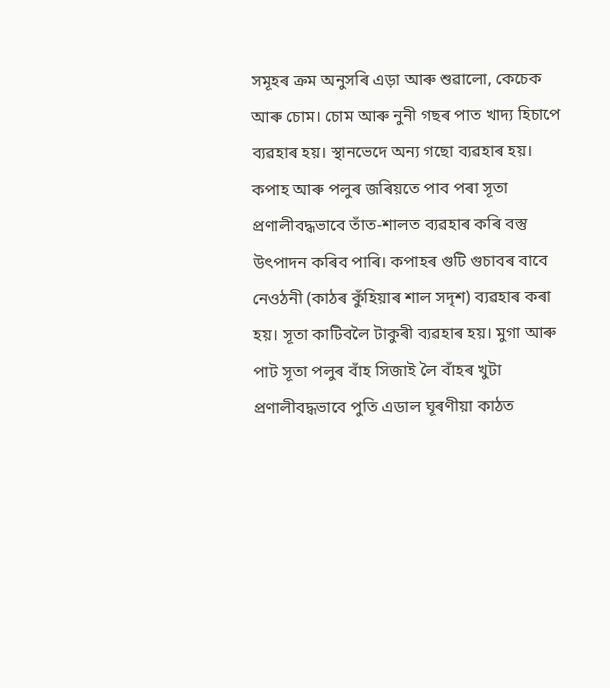সমূহৰ ক্রম অনুসৰি এড়া আৰু শুৱালো, কেচেক আৰু চোম। চোম আৰু নুনী গছৰ পাত খাদ্য হিচাপে ব্যৱহাৰ হয়। স্থানভেদে অন্য গছো ব্যৱহাৰ হয়। কপাহ আৰু পলুৰ জৰিয়তে পাব পৰা সূতা প্রণালীবদ্ধভাবে তাঁত-শালত ব্যৱহাৰ কৰি বস্তু উৎপাদন কৰিব পাৰি। কপাহৰ গুটি গুচাবৰ বাবে নেওঠনী (কাঠৰ কুঁহিয়াৰ শাল সদৃশ) ব্যৱহাৰ কৰা হয়। সূতা কাটিবলৈ টাকুৰী ব্যৱহাৰ হয়। মুগা আৰু পাট সূতা পলুৰ বাঁহ সিজাই লৈ বাঁহৰ খুটা প্রণালীবদ্ধভাবে পুতি এডাল ঘূৰণীয়া কাঠত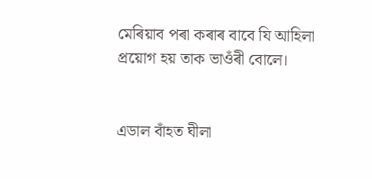মেৰিয়াব পৰা কৰাৰ বাবে যি আহিলা প্রয়োগ হয় তাক ভাওঁৰী বোলে।


এডাল বাঁহত ঘীলা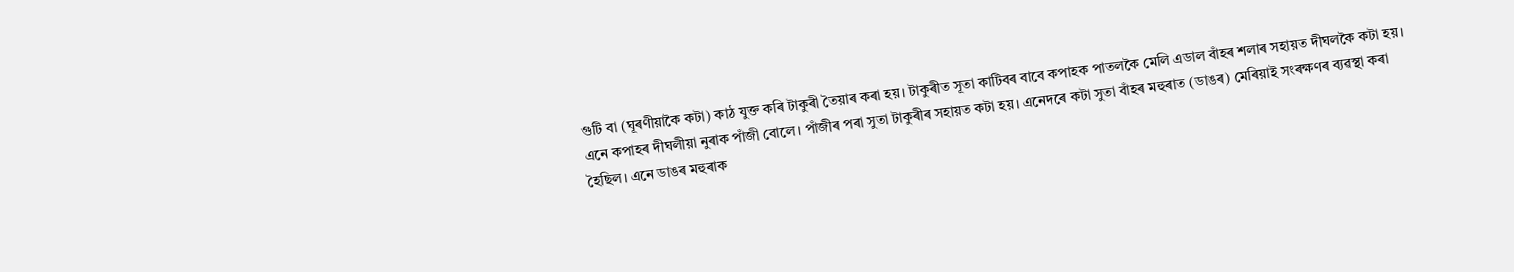গুটি বা (ঘূৰণীয়াকৈ কটা) কাঠ যুক্ত কৰি টাকুৰী তৈয়াৰ কৰা হয়। টাকুৰীত সূতা কাটিবৰ বাবে কপাহক পাতলকৈ মেলি এডাল বাঁহৰ শলাৰ সহায়ত দীঘলকৈ কটা হয়। এনে কপাহৰ দীঘলীয়া নুৰাক পাঁজী বোলে। পাঁজীৰ পৰা সুতা টাকুৰীৰ সহায়ত কটা হয়। এনেদৰে কটা সুতা বাঁহৰ মহুৰাত (ডাঙৰ) মেৰিয়াই সংৰক্ষণৰ ব্যৱস্থা কৰা হৈছিল। এনে ডাঙৰ মহুৰাক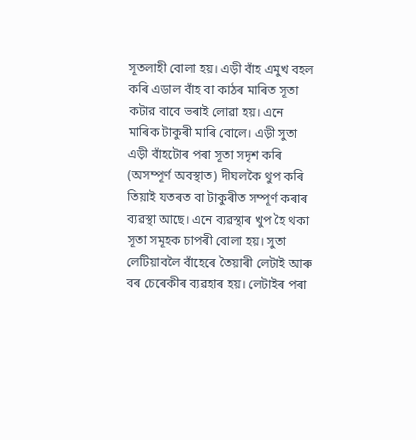সূতলাহী বোলা হয়। এড়ী বাঁহ এমুখ বহল কৰি এডাল বাঁহ বা কাঠৰ মাৰিত সূতা কটার বাবে ভৰাই লোৱা হয়। এনে মাৰিক টাকুৰী মাৰি বোলে। এড়ী সুতা এড়ী বাঁহটোৰ পৰা সূতা সদৃশ কৰি (অসম্পূর্ণ অবস্থাত) দীঘলকৈ থুপ কৰি তিয়াই যতৰত বা টাকুৰীত সম্পূৰ্ণ কৰাৰ ব্যৱস্থা আছে। এনে ব্যৱস্থাৰ খুপ হৈ থকা সূতা সমূহক চাপৰী বোলা হয়। সুতা লেটিয়াবলৈ বাঁহেৰে তৈয়াৰী লেটাই আৰু বৰ চেৰেকীৰ ব্যৱহাৰ হয়। লেটাইৰ পৰা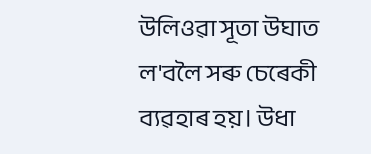উলিওৱা সূতা উঘাত ল'বলৈ সৰু চেৰেকী ব্যৱহাৰ হয়। উধা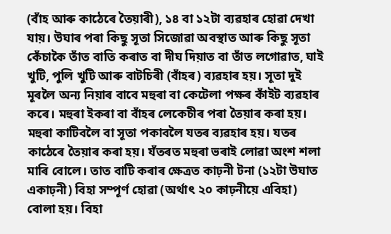(বাঁহ আৰু কাঠেৰে তৈয়াৰী), ১৪ বা ১২টা ব্যৱহাৰ হোৱা দেখা যায়। উঘাৰ পৰা কিছু সূতা সিজোৱা অবস্থাত আৰু কিছু সূতা কেঁচাকৈ তাঁত বাতি কৰাত বা দীঘ দিয়াত বা তাঁত লগোৱাত, ঘাই খুটি, পুলি খুটি আৰু বাটচিৰী (বাঁহৰ) ব্যৱহাৰ হয়। সূতা দুই মূৰলৈ অন্য নিয়াৰ বাবে মহুৰা বা কেটেলা পক্ষৰ কাঁইট ব্যৱহাৰ কৰে। মহুৰা ইকৰা বা বাঁহৰ লেকেচীৰ পৰা তৈয়াৰ কৰা হয়। মহুৰা কাটিবলৈ বা সূতা পকাবলৈ যতৰ ব্যৱহাৰ হয়। যতৰ কাঠেৰে তৈয়াৰ কৰা হয়। যঁতৰত মহুৰা ভৰাই লোৱা অংশ শলা মাৰি বোলে। তাত বাটি কৰাৰ ক্ষেত্ৰত কাঢ়নী টনা (১২টা উঘাত একাঢ়নী) বিহা সম্পূর্ণ হোৱা (অর্থাৎ ২০ কাঢ়নীয়ে এবিহা) বোলা হয়। বিহা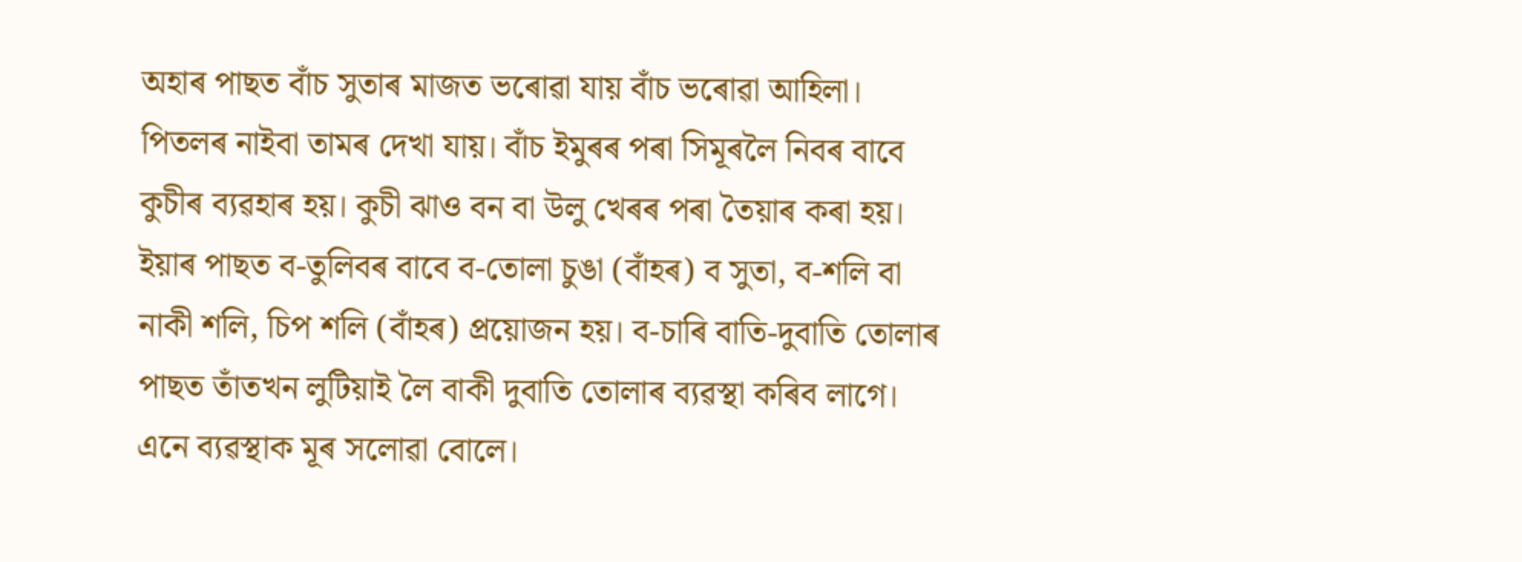অহাৰ পাছত বাঁচ সুতাৰ মাজত ভৰোৱা যায় বাঁচ ভৰোৱা আহিলা। পিতলৰ নাইবা তামৰ দেখা যায়। বাঁচ ইমুৰৰ পৰা সিমূৰলৈ নিবৰ বাবে কুচীৰ ব্যৱহাৰ হয়। কুচী ঝাও বন বা উলু খেৰৰ পৰা তৈয়াৰ কৰা হয়। ইয়াৰ পাছত ব-তুলিবৰ বাবে ব-তোলা চুঙা (বাঁহৰ) ব সুতা, ব-শলি বা নাকী শলি, চিপ শলি (বাঁহৰ) প্রয়োজন হয়। ব-চাৰি বাতি-দুবাতি তোলাৰ পাছত তাঁতখন লুটিয়াই লৈ বাকী দুবাতি তোলাৰ ব্যৱস্থা কৰিব লাগে। এনে ব্যৱস্থাক মূৰ সলোৱা বোলে।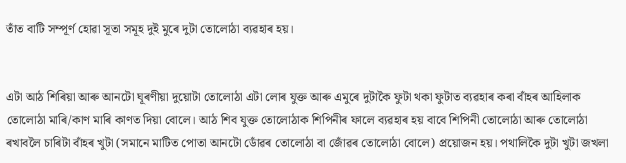তাঁত বাটি সম্পূর্ণ হোৱা সূতা সমূহ দুই মুৰে দুটা তোলোঠা ব্যৱহাৰ হয়।


এটা আঠ শিৰিয়া আৰু আনটো ঘূৰণীয়া দুয়োটা তোলোঠা এটা লোৰ যুক্ত আৰু এমুৰে দুটাকৈ ফুটা থকা ফুটাত ব্যৱহাৰ কৰা বাঁহৰ আহিলাক তোলোঠা মাৰি/কাণ মাৰি কাণত দিয়া বোলে। আঠ শিব যুক্ত তোলোঠাক শিপিনীৰ ফালে ব্যৱহাৰ হয় বাবে শিপিনী তোলোঠা আৰু তোলোঠা ৰখাবলৈ চাৰিটা বাঁহৰ খুটা (সমানে মাটিত পোতা আনটো ডোঁৱৰ তোলোঠা বা জোঁৱৰ তোলোঠা বোলে) প্রয়োজন হয়। পথালিকৈ দুটা খুটা জখলা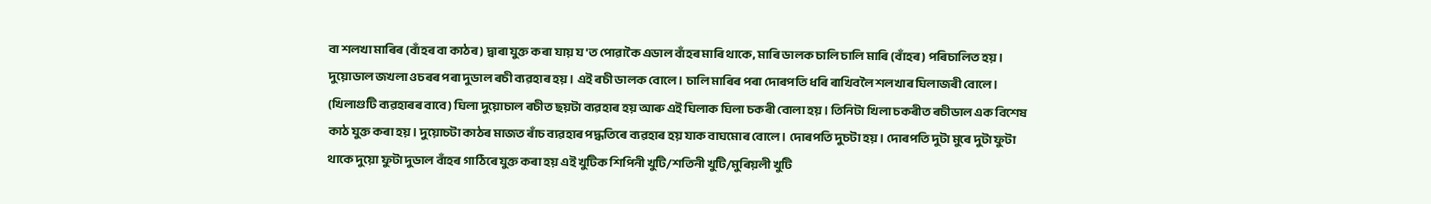বা শলখা মাৰিৰ (বাঁহৰ বা কাঠৰ) দ্বাৰা যুক্ত কৰা যায় য'ত পোৱাকৈ এডাল বাঁহৰ মাৰি থাকে, মাৰি ডালক চালি চালি মাৰি (বাঁহৰ) পৰিচালিত হয়। দুয়োডাল জখলা ওচৰৰ পৰা দুডাল ৰচী ব্যৱহাৰ হয়। এই ৰচী ডালক বোলে। চালি মাৰিৰ পৰা দোৰপতি ধৰি ৰাখিবলৈ শলখাৰ ঘিলাজৰী বোলে। (খিলাগুটি ব্যৱহাৰৰ বাবে) ঘিলা দুয়োচাল ৰচীত ছয়টা ব্যৱহাৰ হয় আৰু এই ঘিলাক ঘিলা চকৰী বোলা হয়। তিনিটা খিলা চকৰীত ৰচীডাল এক বিশেষ কাঠ যুক্ত কৰা হয়। দুয়োচটা কাঠৰ মাজত ৰাঁচ ব্যৱহাৰ পদ্ধতিৰে ব্যৱহাৰ হয় যাক বাঘমোৰ বোলে। দোৰপতি দুচটা হয়। দোৰপতি দুটা মুৰে দুটা ফুটা থাকে দুয়ো ফুটা দুডাল বাঁহৰ গাঠিৰে যুক্ত কৰা হয় এই খুটিক শিপিনী খুটি/শতিনী খুটি/মুৰিয়লী খুটি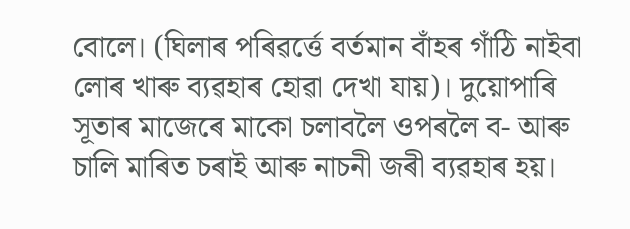বোলে। (ঘিলাৰ পৰিৱৰ্ত্তে বর্তমান বাঁহৰ গাঁঠি নাইবা লোৰ খাৰু ব্যৱহাৰ হোৱা দেখা যায়)। দুয়োপাৰি সূতাৰ মাজেৰে মাকো চলাবলৈ ওপৰলৈ ব- আৰু চালি মাৰিত চৰাই আৰু নাচনী জৰী ব্যৱহাৰ হয়।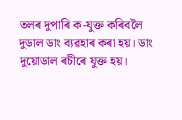তলৰ দুপাৰি ক-যুক্ত কৰিবলৈ দুডাল ডাং ব্যৱহাৰ কৰা হয়। ডাং দুয়োডাল ৰচীৰে যুক্ত হয়।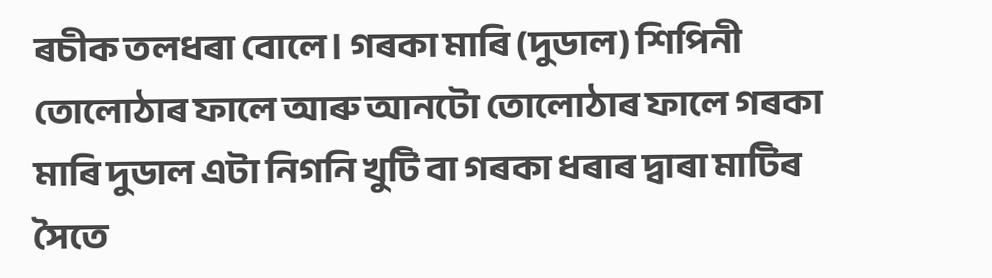ৰচীক তলধৰা বোলে। গৰকা মাৰি (দুডাল) শিপিনী তোলোঠাৰ ফালে আৰু আনটো তোলোঠাৰ ফালে গৰকা মাৰি দুডাল এটা নিগনি খুটি বা গৰকা ধৰাৰ দ্বাৰা মাটিৰ সৈতে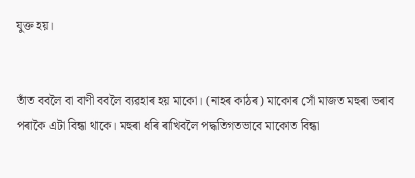যুক্ত হয়।


তাঁত ববলৈ বা বাণী ববলৈ ব্যৱহাৰ হয় মাকো। (নাহৰ কাঠৰ) মাকোৰ সোঁ মাজত মহুৰা ভৰাব পৰাকৈ এটা বিন্ধা থাকে। মহুৰা ধৰি ৰাখিবলৈ পদ্ধতিগতভাবে মাকোত বিন্ধা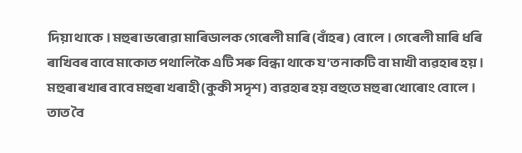দিয়া থাকে। মহুৰা ভৰোৱা মাৰিডালক গেৰেলী মাৰি (বাঁহৰ) বোলে। গেৰেলী মাৰি ধৰি ৰাখিবৰ বাবে মাকোত পথালিকৈ এটি সৰু বিন্ধা থাকে য'ত নাকটি বা মাখী ব্যৱহাৰ হয়। মহুৰা ৰখাৰ বাবে মহুৰা খৰাহী (কুকী সদৃশ) ব্যৱহাৰ হয় বহুতে মহুৰা খোৰোং বোলে। তাত বৈ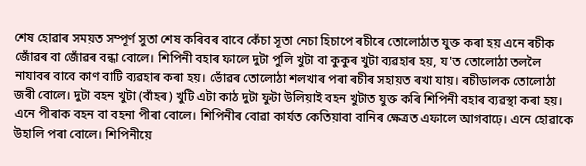শেষ হোৱাৰ সময়ত সম্পূর্ণ সুতা শেষ কৰিবৰ বাবে কেঁচা সূতা নেচা হিচাপে ৰচীৰে তোলোঠাত যুক্ত কৰা হয় এনে ৰচীক জোঁৱৰ বা জোঁৱৰ বন্ধা বোলে। শিপিনী বহাৰ ফালে দুটা পুলি খুটা বা কুকুৰ খুটা ব্যৱহাৰ হয়, য'ত তোলোঠা তললৈ নাযাবৰ বাবে কাণ বাটি ব্যৱহাৰ কৰা হয়। ভোঁৱৰ তোলোঠা শলখাৰ পৰা ৰচীৰ সহায়ত ৰখা যায়। ৰচীডালক তোলোঠা জৰী বোলে। দুটা বহন খুটা (বাঁহৰ) খুটি এটা কাঠ দুটা ফুটা উলিয়াই বহন খুটাত যুক্ত কৰি শিপিনী বহাৰ ব্যৱস্থা কৰা হয়। এনে পীৰাক বহন বা বহনা পীৰা বোলে। শিপিনীৰ বোৱা কার্যত কেতিয়াবা বানিৰ ক্ষেত্রত এফালে আগবাঢ়ে। এনে হোৱাকে উহালি পৰা বোলে। শিপিনীয়ে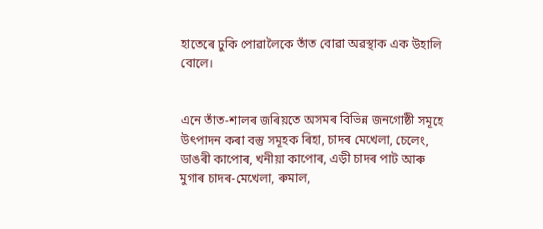হাতেৰে ঢুকি পোৱালৈকে তাঁত বোৱা অৱস্থাক এক উহালি বোলে।


এনে তাঁত-শালৰ জৰিয়তে অসমৰ বিভিন্ন জনগোষ্ঠী সমূহে উৎপাদন কৰা বস্তু সমূহক ৰিহা, চাদৰ মেখেলা, চেলেং, ডাঙৰী কাপোৰ, খনীয়া কাপোৰ, এড়ী চাদৰ পাট আৰু মুগাৰ চাদৰ-মেখেলা, ৰুমাল,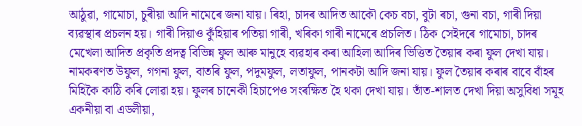আঠুৱা, গামোচা, চুৰীয়া আদি নামেৰে জনা যায়। ৰিহা, চাদৰ আদিত আকৌ কেচ বচা, বুটা ৰচা, গুনা বচা, গাৰী দিয়া ব্যৱস্থাৰ প্ৰচলন হয়। গাৰী দিয়াও কুঁহিয়াৰ পতিয়া গাৰী, খৰিকা গাৰী নামেৰে প্রচলিত। ঠিক সেইদৰে গামোচা, চাদৰ মেখেলা আদিত প্রকৃতি প্রদত্ব বিভিন্ন ফুল আৰু মানুহে ব্যৱহাৰ কৰা আহিলা আদিৰ ভিত্তিত তৈয়াৰ কৰা ফুল দেখা যায়। নামকৰণত উফুল, গগনা ফুল, বাতৰি ফুল, পদুমফুল, লতাফুল, পানকটা আদি জনা যায়। ফুল তৈয়াৰ কৰাৰ বাবে বাঁহৰ মিহিকৈ কাঠি কৰি লোৱা হয়। ফুলৰ চানেকী হিচাপেও সংৰক্ষিত হৈ থকা দেখা যায়। তাঁত-শালত দেখা দিয়া অসুবিধা সমূহ একনীয়া বা এডলীয়া,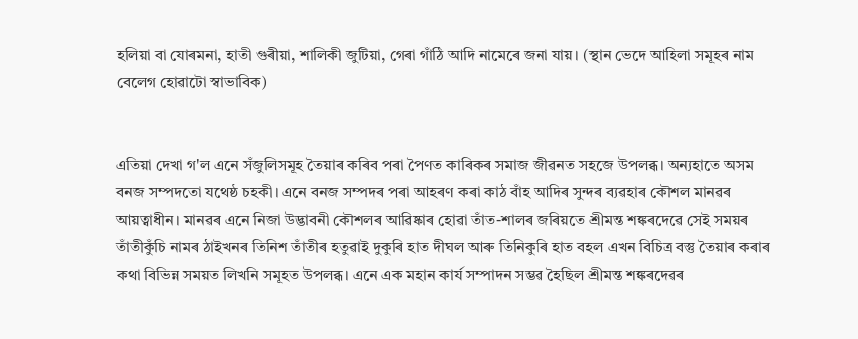হলিয়া বা যোৰমনা, হাতী গুৰীয়া, শালিকী জুটিয়া, গেৰা গাঁঠি আদি নামেৰে জনা যায়। (স্থান ভেদে আহিলা সমূহৰ নাম বেলেগ হোৱাটো স্বাভাবিক)


এতিয়া দেখা গ'ল এনে সঁজুলিসমূহ তৈয়াৰ কৰিব পৰা পৈণত কাৰিকৰ সমাজ জীৱনত সহজে উপলব্ধ। অন্যহাতে অসম বনজ সম্পদতো যথেষ্ঠ চহকী। এনে বনজ সম্পদৰ পৰা আহৰণ কৰা কাঠ বাঁহ আদিৰ সুন্দৰ ব্যৱহাৰ কৌশল মানৱৰ আয়ত্বাধীন। মানৱৰ এনে নিজা উদ্ভাবনী কৌশলৰ আৱিষ্কাৰ হোৱা তাঁত-শালৰ জৰিয়তে শ্রীমন্ত শঙ্কৰদেৱে সেই সময়ৰ তাঁতীকুঁচি নামৰ ঠাইখনৰ তিনিশ তাঁতীৰ হতুৱাই দুকুৰি হাত দীঘল আৰু তিনিকুৰি হাত বহল এখন বিচিত্র বস্তু তৈয়াৰ কৰাৰ কথা বিভিন্ন সময়ত লিখনি সমূহত উপলব্ধ। এনে এক মহান কার্য সম্পাদন সম্ভৱ হৈছিল শ্রীমন্ত শঙ্কৰদেৱৰ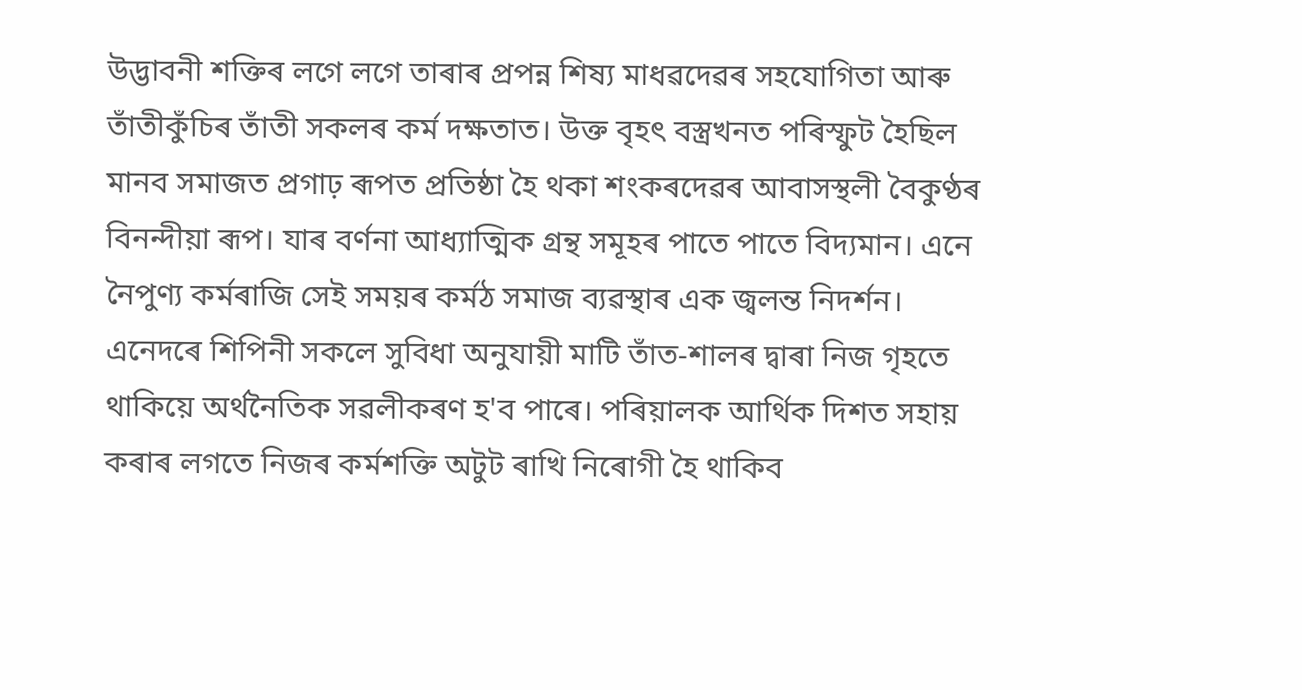উদ্ভাবনী শক্তিৰ লগে লগে তাৰাৰ প্রপন্ন শিষ্য মাধৱদেৱৰ সহযোগিতা আৰু তাঁতীকুঁচিৰ তাঁতী সকলৰ কর্ম দক্ষতাত। উক্ত বৃহৎ বস্ত্ৰখনত পৰিস্ফুট হৈছিল মানব সমাজত প্রগাঢ় ৰূপত প্রতিষ্ঠা হৈ থকা শংকৰদেৱৰ আবাসস্থলী বৈকুণ্ঠৰ বিনন্দীয়া ৰূপ। যাৰ বৰ্ণনা আধ্যাত্মিক গ্রন্থ সমূহৰ পাতে পাতে বিদ্যমান। এনে নৈপুণ্য কর্মৰাজি সেই সময়ৰ কৰ্মঠ সমাজ ব্যৱস্থাৰ এক জ্বলন্ত নিদর্শন। এনেদৰে শিপিনী সকলে সুবিধা অনুযায়ী মাটি তাঁত-শালৰ দ্বাৰা নিজ গৃহতে থাকিয়ে অর্থনৈতিক সৱলীকৰণ হ'ব পাৰে। পৰিয়ালক আর্থিক দিশত সহায় কৰাৰ লগতে নিজৰ কর্মশক্তি অটুট ৰাখি নিৰোগী হৈ থাকিব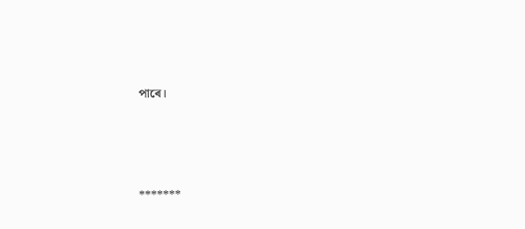পাৰে।




*******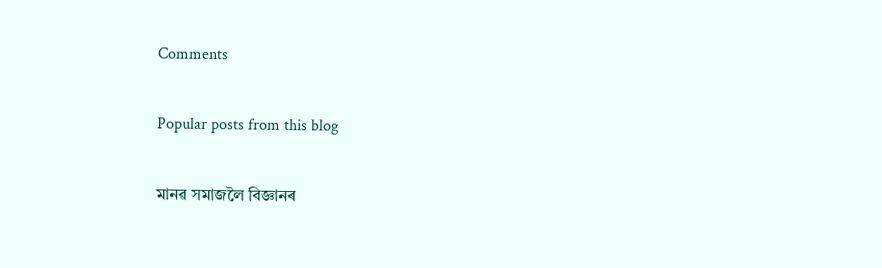Comments

Popular posts from this blog

মানৱ সমাজলৈ বিজ্ঞানৰ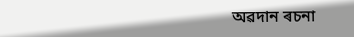অৱদান ৰচনা‌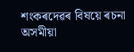শংকৰদেৱৰ বিষয়ে ৰচনা অসমীয়া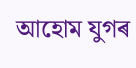আহোম যুগৰ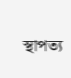স্থাপত্য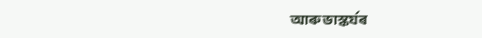আৰু ভাস্কর্যৰ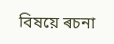বিষয়ে ৰচনা